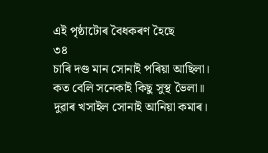এই পৃষ্ঠাটোৰ বৈধকৰণ হৈছে
৩৪
চাৰি দণ্ড মান সোনাই পৰিয়া আছিলা।
কত বেলি সনেকাই কিছু সুস্থ ভৈলা॥
দুৱাৰ খসাইল সোনাই আনিয়া কমাৰ।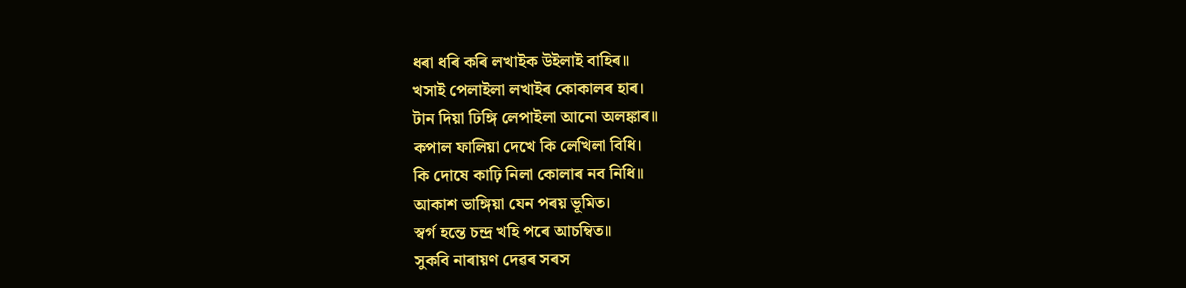ধৰা ধৰি কৰি লখাইক উইলাই বাহিৰ॥
খসাই পেলাইলা লখাইৰ কোকালৰ হাৰ।
টান দিয়া ঢিঙ্গি লেপাইলা আনো অলঙ্কাৰ॥
কপাল ফালিয়া দেখে কি লেখিলা বিধি।
কি দোষে কাঢ়ি নিলা কোলাৰ নব নিধি॥
আকাশ ভাঙ্গিয়া যেন পৰয় ভূমিত।
স্বৰ্গ হন্তে চন্দ্ৰ খহি পৰে আচম্বিত॥
সুকবি নাৰায়ণ দেৱৰ সৰস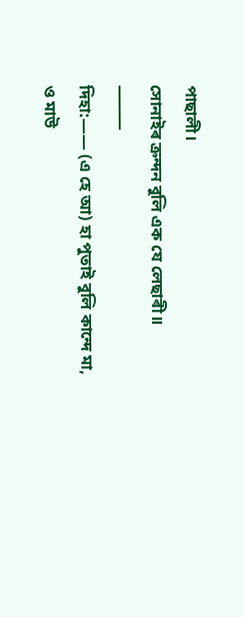পাছালী।
সোনাইৰ ক্ৰন্দন বুলি এক যে লেছাৰী॥
⸻
দিহা:―— (এ হে আ) হা পুতাই বুলি কান্দে মা,
ও মাউ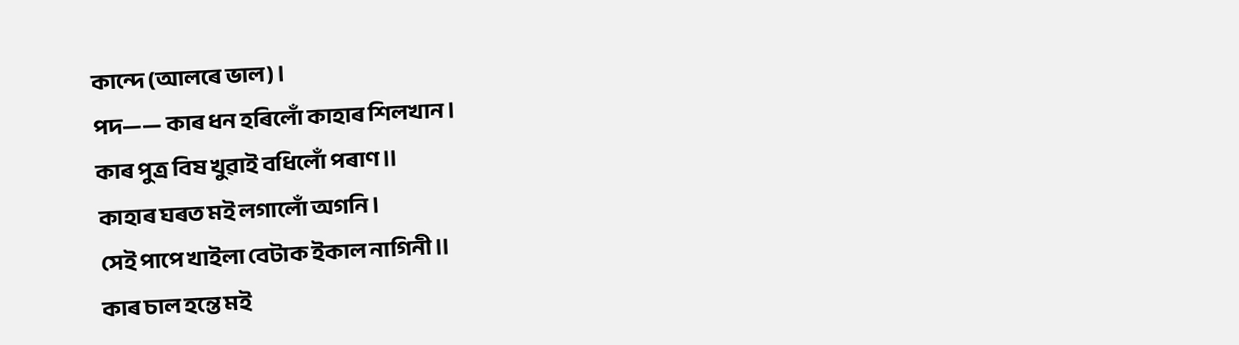কান্দে (আলৰে ভাল)।
পদ—— কাৰ ধন হৰিলোঁ কাহাৰ শিলখান।
কাৰ পুত্ৰ বিষ খুৱাই বধিলোঁ পৰাণ॥
কাহাৰ ঘৰত মই লগালোঁ অগনি।
সেই পাপে খাইলা বেটাক ইকাল নাগিনী॥
কাৰ চাল হন্তে মই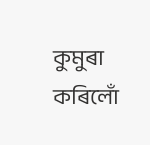কুমুৰা কৰিলোঁ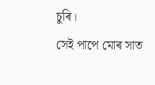চুৰি।
সেই পাপে মোৰ সাত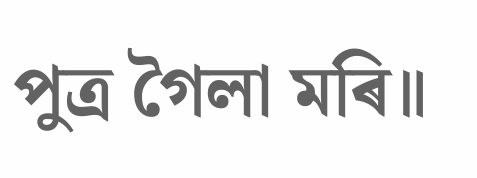পুত্ৰ গৈলা মৰি॥